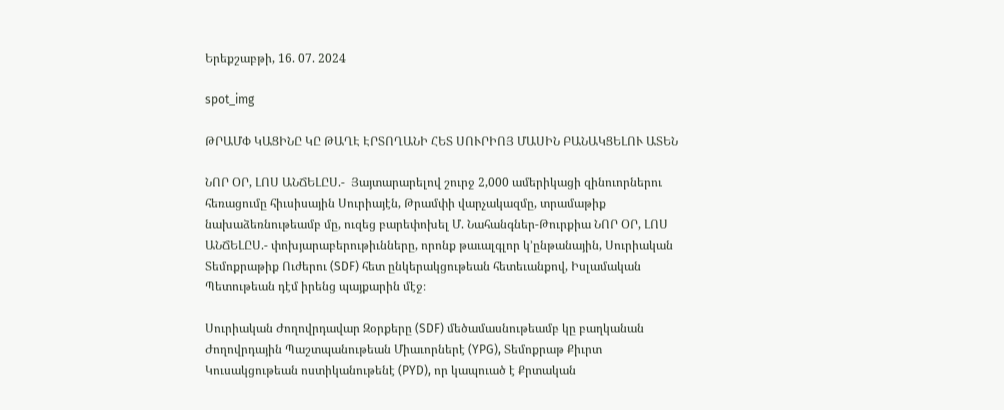Երեքշաբթի, 16. 07. 2024

spot_img

ԹՐԱՄՓ ԿԱՑԻՆԸ ԿԸ ԹԱՂԷ ԷՐՏՈՂԱՆԻ ՀԵՏ ՍՈՒՐԻՈՅ ՄԱՍԻՆ ԲԱՆԱԿՑԵԼՈՒ ԱՏԵՆ

ՆՈՐ ՕՐ, ԼՈՍ ԱՆՃԵԼԸՍ.-  Յայտարարելով շուրջ 2,000 ամերիկացի զինուորներու հեռացումը հիւսիսային Սուրիայէն, Թրամփի վարչակազմը, տրամաթիք նախաձեռնութեամբ մը, ուզեց բարեփոխել Մ. Նահանգներ-Թուրքիա ՆՈՐ ՕՐ, ԼՈՍ ԱՆՃԵԼԸՍ.- փոխյարաբերութիւնները, որոնք թաւալգլոր կ՚ընթանային, Սուրիական Տեմոքրաթիք Ուժերու (SDF) հետ ընկերակցութեան հետեւանքով, Իսլամական Պետութեան դէմ իրենց պայքարին մէջ։

Սուրիական Ժողովրդավար Զօրքերը (SDF) մեծամասնութեամբ կը բաղկանան Ժողովրդային Պաշտպանութեան Միաւորներէ (YPG), Տեմոքրաթ Քիւրտ Կուսակցութեան ոստիկանութենէ (PYD), որ կապուած է Քրտական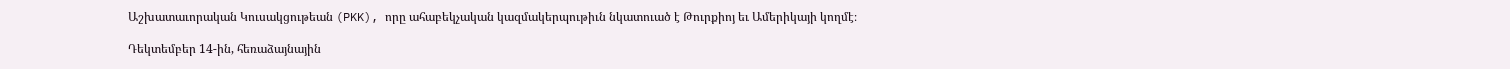Աշխատաւորական Կուսակցութեան (PKK), որը ահաբեկչական կազմակերպութիւն նկատուած է Թուրքիոյ եւ Ամերիկայի կողմէ։

Դեկտեմբեր 14-ին, հեռաձայնային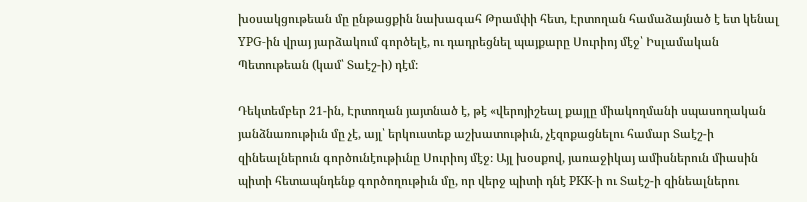խօսակցութեան մը ընթացքին նախագահ Թրամփի հետ, Էրտողան համաձայնած է ետ կենալ YPG-ին վրայ յարձակում գործելէ, ու դադրեցնել պայքարը Սուրիոյ մէջ՝ Իսլամական Պետութեան (կամ՝ Տաէշ-ի) դէմ։

Դեկտեմբեր 21-ին, Էրտողան յայտնած է, թէ «վերոյիշեալ քայլը միակողմանի սպասողական յանձնառութիւն մը չէ, այլ՝ երկուստեք աշխատութիւն, չէզոքացնելու համար Տաէշ-ի զինեալներուն գործունէութիւնը Սուրիոյ մէջ։ Այլ խօսքով, յառաջիկայ ամիսներուն միասին պիտի հետապնդենք գործողութիւն մը, որ վերջ պիտի դնէ PKK-ի ու Տաէշ-ի զինեալներու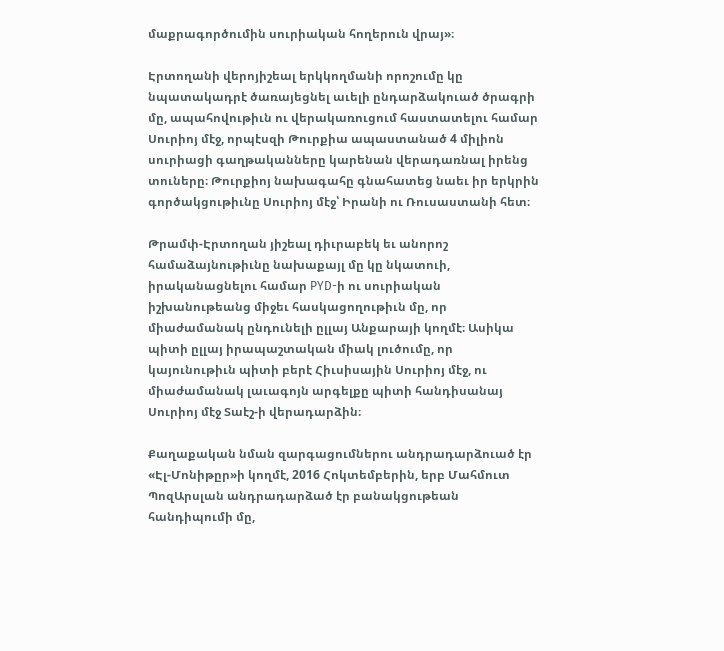մաքրագործումին սուրիական հողերուն վրայ»։

Էրտողանի վերոյիշեալ երկկողմանի որոշումը կը նպատակադրէ ծառայեցնել աւելի ընդարձակուած ծրագրի մը, ապահովութիւն ու վերակառուցում հաստատելու համար Սուրիոյ մէջ, որպէսզի Թուրքիա ապաստանած 4 միլիոն սուրիացի գաղթականները կարենան վերադառնալ իրենց տուները։ Թուրքիոյ նախագահը գնահատեց նաեւ իր երկրին գործակցութիւնը Սուրիոյ մէջ՝ Իրանի ու Ռուսաստանի հետ։

Թրամփ-Էրտողան յիշեալ դիւրաբեկ եւ անորոշ համաձայնութիւնը նախաքայլ մը կը նկատուի, իրականացնելու համար PYD-ի ու սուրիական իշխանութեանց միջեւ հասկացողութիւն մը, որ միաժամանակ ընդունելի ըլլայ Անքարայի կողմէ։ Ասիկա պիտի ըլլայ իրապաշտական միակ լուծումը, որ կայունութիւն պիտի բերէ Հիւսիսային Սուրիոյ մէջ, ու միաժամանակ լաւագոյն արգելքը պիտի հանդիսանայ Սուրիոյ մէջ Տաէշ-ի վերադարձին։

Քաղաքական նման զարգացումներու անդրադարձուած էր «Էլ-Մոնիթըր»ի կողմէ, 2016 Հոկտեմբերին, երբ Մահմուտ ՊոզԱրսլան անդրադարձած էր բանակցութեան հանդիպումի մը,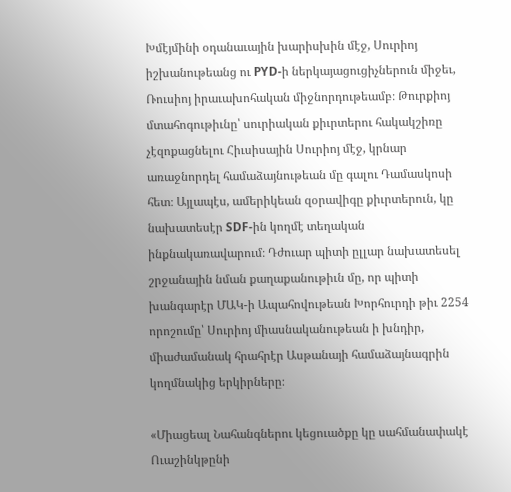Խմէյմինի օդանաւային խարիսխին մէջ, Սուրիոյ իշխանութեանց ու PYD-ի ներկայացուցիչներուն միջեւ, Ռուսիոյ իրաւախոհական միջնորդութեամբ։ Թուրքիոյ մտահոգութիւնը՝ սուրիական քիւրտերու հակակշիռը չէզոքացնելու Հիւսիսային Սուրիոյ մէջ, կրնար առաջնորդել համաձայնութեան մը գալու Դամասկոսի հետ։ Այլապէս, ամերիկեան զօրավիգը քիւրտերուն, կը նախատեսէր SDF-ին կողմէ տեղական ինքնակառավարում։ Դժուար պիտի ըլլար նախատեսել շրջանային նման քաղաքանութիւն մը, որ պիտի խանգարէր ՄԱԿ-ի Ապահովութեան Խորհուրդի թիւ 2254 որոշումը՝ Սուրիոյ միասնականութեան ի խնդիր, միաժամանակ հրահրէր Ասթանայի համաձայնագրին կողմնակից երկիրները։

«Միացեալ Նահանգներու կեցուածքը կը սահմանափակէ Ուաշինկթընի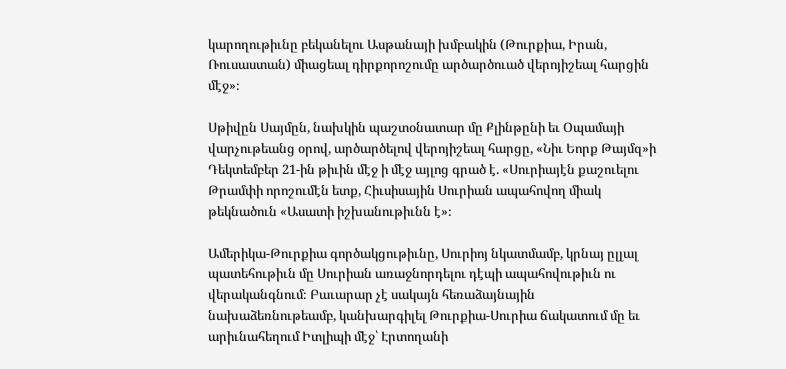կարողութիւնը բեկանելու Ասթանայի խմբակին (Թուրքիա, Իրան, Ռուսաստան) միացեալ դիրքորոշումը արծարծուած վերոյիշեալ հարցին մէջ»։

Սթիվըն Սայմըն, նախկին պաշտօնատար մը Քլինթընի եւ Օպամայի վարչութեանց օրով, արծարծելով վերոյիշեալ հարցը, «Նիւ Եորք Թայմզ»ի Դեկտեմբեր 21-ին թիւին մէջ ի մէջ այլոց գրած է. «Սուրիայէն քաշուելու Թրամփի որոշումէն ետք, Հիւսիսային Սուրիան ապահովող միակ թեկնածուն «Ասատի իշխանութիւնն է»։

Ամերիկա-Թուրքիա գործակցութիւնը, Սուրիոյ նկատմամբ, կրնայ ըլլալ պատեհութիւն մը Սուրիան առաջնորդելու դէպի ապահովութիւն ու վերականգնում։ Բաւարար չէ սակայն հեռաձայնային նախաձեռնութեամբ, կանխարգիլել Թուրքիա-Սուրիա ճակատում մը եւ արիւնահեղում Իտլիպի մէջ՝ Էրտողանի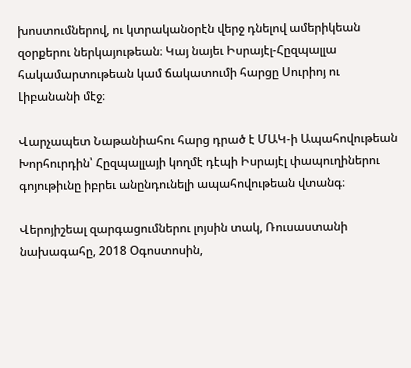խոստումներով, ու կտրականօրէն վերջ դնելով ամերիկեան զօրքերու ներկայութեան։ Կայ նայեւ Իսրայէլ-Հըզպալլա հակամարտութեան կամ ճակատումի հարցը Սուրիոյ ու Լիբանանի մէջ։

Վարչապետ Նաթանիահու հարց դրած է ՄԱԿ-ի Ապահովութեան Խորհուրդին՝ Հըզպալլայի կողմէ դէպի Իսրայէլ փապուղիներու գոյութիւնը իբրեւ անընդունելի ապահովութեան վտանգ։

Վերոյիշեալ զարգացումներու լոյսին տակ, Ռուսաստանի նախագահը, 2018 Օգոստոսին,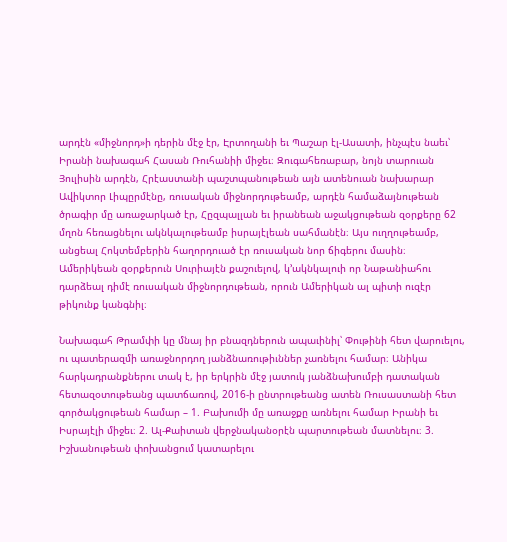արդէն «միջնորդ»ի դերին մէջ էր, Էրտողանի եւ Պաշար էլ-Ասատի, ինչպէս նաեւ՝ Իրանի նախագահ Հասան Ռուհանիի միջեւ։ Զուգահեռաբար, նոյն տարուան Յուլիսին արդէն, Հրէաստանի պաշտպանութեան այն ատենուան նախարար Ավիկտոր Լիպըրմէնը, ռուսական միջնորդութեամբ, արդէն համաձայնութեան ծրագիր մը առաջարկած էր, Հըզպալլան եւ իրանեան աջակցութեան զօրքերը 62 մղոն հեռացնելու ակնկալութեամբ իսրայէլեան սահմանէն։ Այս ուղղութեամբ, անցեալ Հոկտեմբերին հաղորդուած էր ռուսական նոր ճիգերու մասին։ Ամերիկեան զօրքերուն Սուրիայէն քաշուելով, կ՚ակնկալուի որ Նաթանիահու դարձեալ դիմէ ռուսական միջնորդութեան, որուն Ամերիկան ալ պիտի ուզէր թիկունք կանգնիլ։

Նախագահ Թրամփի կը մնայ իր բնազդներուն ապաւինիլ՝ Փութինի հետ վարուելու, ու պատերազմի առաջնորդող յանձնառութիւններ չառնելու համար։ Անիկա հարկադրանքներու տակ է, իր երկրին մէջ յատուկ յանձնախումբի դատական հետազօտութեանց պատճառով, 2016-ի ընտրութեանց ատեն Ռուսաստանի հետ գործակցութեան համար – 1. Բախումի մը առաջքը առնելու համար Իրանի եւ Իսրայէլի միջեւ։ 2. Ալ-Քաիտան վերջնականօրէն պարտութեան մատնելու։ 3. Իշխանութեան փոխանցում կատարելու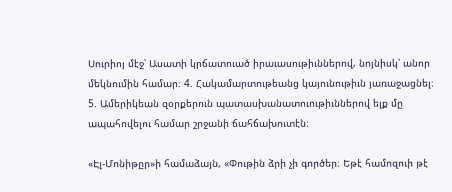Սուրիոյ մէջ՝ Ասատի կրճատուած իրաւասութիւններով, նոյնիսկ՝ անոր մեկնումին համար։ 4. Հակամարտութեանց կայունութիւն յառաջացնել։ 5. Ամերիկեան զօրքերուն պատասխանատուութիւններով ելք մը ապահովելու համար շրջանի ճահճախուտէն։

«Էլ-Մոնիթըր»ի համաձայն, «Փութին ձրի չի գործեր։ Եթէ համոզուի թէ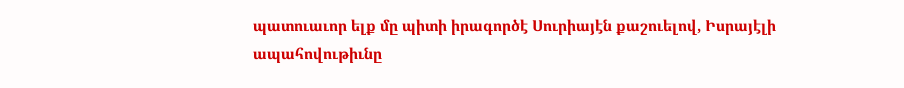պատուաւոր ելք մը պիտի իրագործէ Սուրիայէն քաշուելով, Իսրայէլի ապահովութիւնը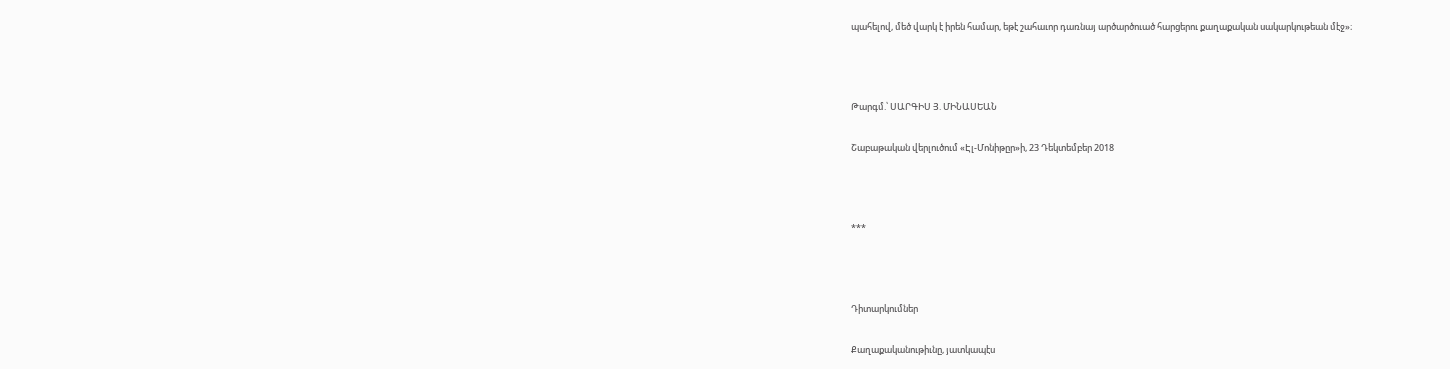պահելով, մեծ վարկ է իրեն համար, եթէ շահաւոր դառնայ արծարծուած հարցերու քաղաքական սակարկութեան մէջ»։



Թարգմ.՝ ՍԱՐԳԻՍ Յ. ՄԻՆԱՍԵԱՆ

Շաբաթական վերլուծում «Էլ-Մոնիթըր»ի, 23 Դեկտեմբեր 2018



***



Դիտարկումներ

Քաղաքականութիւնը, յատկապէս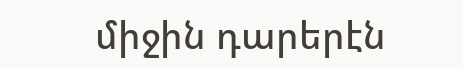միջին դարերէն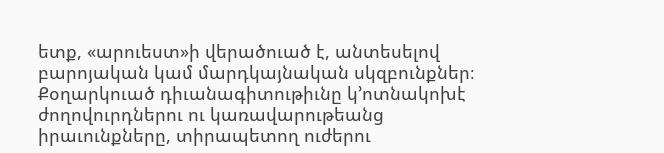ետք, «արուեստ»ի վերածուած է, անտեսելով բարոյական կամ մարդկայնական սկզբունքներ։ Քօղարկուած դիւանագիտութիւնը կ՚ոտնակոխէ ժողովուրդներու ու կառավարութեանց իրաւունքները, տիրապետող ուժերու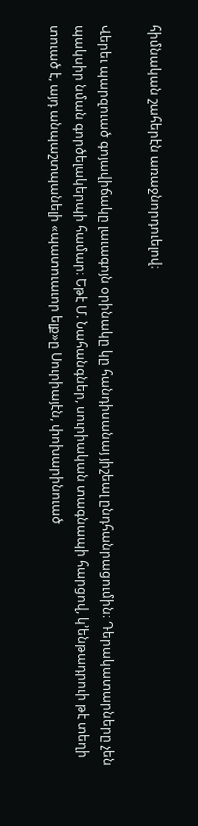հիմնական շահերէն առաջնորդուելով։

Վերեւ պարզուած գոյավիճակը լաւագոյն օրինակը կը հանդիսանայ յիշեալ ընդհանրացումին։ Դերակատարները չեն պակսիր նման գործելակերպի համար։ Եթէ Մ. Նահանգներ, սուրիական տագնապի հարցով, կ՚ենթադրուի թէ տեղի տուած է, այդ անպաշտպանելի «պատուաւոր ելք»ը Սուրիայէն, փոխարինուած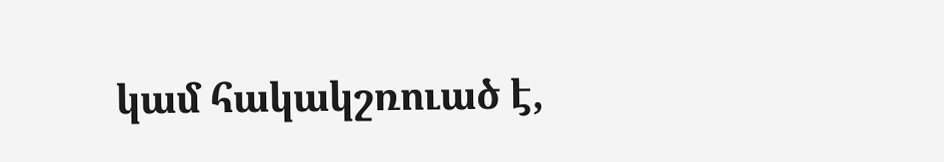կամ հակակշռուած է,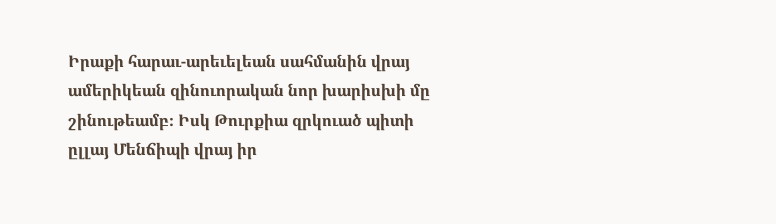Իրաքի հարաւ-արեւելեան սահմանին վրայ ամերիկեան զինուորական նոր խարիսխի մը շինութեամբ։ Իսկ Թուրքիա զրկուած պիտի ըլլայ Մենճիպի վրայ իր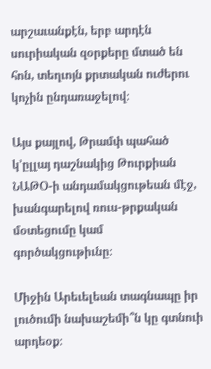արշաւանքէն, երբ արդէն սուրիական զօրքերը մտած են հոն, տեղւոյն քրտական ուժերու կոչին ընդառաջելով։

Այս քայլով, Թրամփ պահած կ՚ըլլայ դաշնակից Թուրքիան ՆԱԹՕ-ի անդամակցութեան մէջ, խանգարելով ռուս-թրքական մօտեցումը կամ գործակցութիւնը։

Միջին Արեւելեան տագնապը իր լուծումի նախաշեմի՞ն կը գտնուի արդեօք։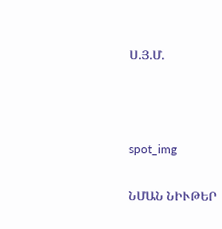Ս.Յ.Մ.



spot_img

ՆՄԱՆ ՆԻՒԹԵՐ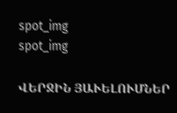spot_img
spot_img

ՎԵՐՋԻՆ ՅԱՒԵԼՈՒՄՆԵՐ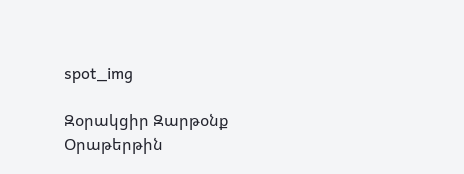spot_img

Զօրակցիր Զարթօնք Օրաթերթին